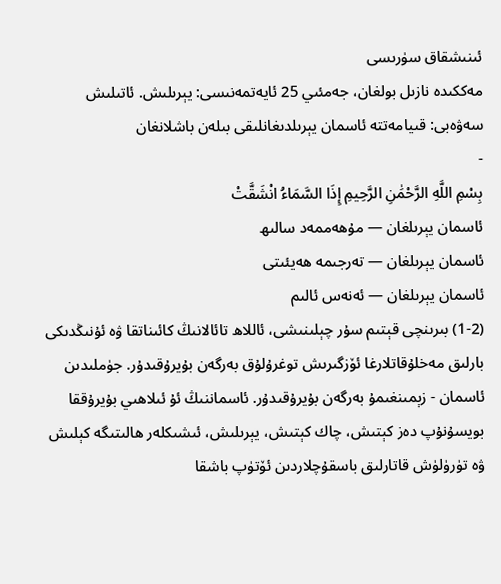ئىنىشقاق سۈرىسى
مەككىدە نازىل بولغان، جەمئىي 25 ئايەتمەنىسى: يېرىلىش. ئاتىلىش سەۋەبى: قىيامەتتە ئاسمان يېرىلدىغانلىقى بىلەن باشلانغان
-
بِسْمِ اللَّهِ الرَّحْمَٰنِ الرَّحِيمِ إِذَا السَّمَاءُ انْشَقَّتْ
ئاسمان يېرىلغان — مۇھەممەد سالىھ
ئاسمان يېرىلغان — تەرجىمە ھەيئىتى
ئاسمان يېرىلغان — ئەنەس ئالىم
(1-2) بىرىنچى قېتىم سۇر چېلىنىشى، ئاللاھ تائالانىڭ كائىناتقا ۋە ئۇنىڭدىكى بارلىق مەخلۇقاتلارغا ئۆزگىرىش توغرۇلۇق بەرگەن بۇيرۇقىدۇر. جۈملىدىن ئاسمان - زېمىنغىمۇ بەرگەن بۇيرۇقىدۇر. ئاسماننىڭ ئۇ ئىلاھىي بۇيرۇققا بويسۇنۇپ دەز كېتىش، چاك كېتىش، يېرىلىش، ئىشىكلەر ھالىتىگە كېلىش ۋە تۈرۈلۈش قاتارلىق باسقۇچلاردىن ئۆتۈپ باشقا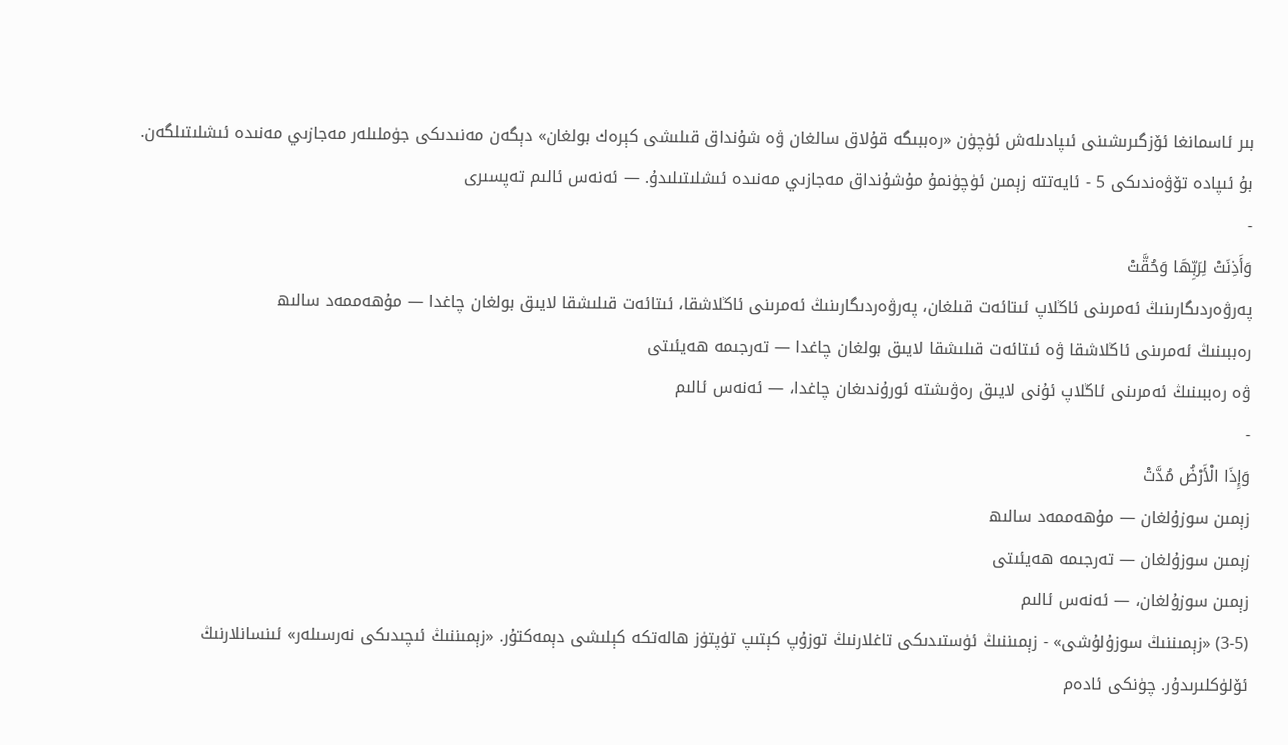بىر ئاسمانغا ئۆزگىرىشىنى ئىپادىلەش ئۈچۈن «رەببىگە قۇلاق سالغان ۋە شۇنداق قىلىشى كېرەك بولغان» دېگەن مەنىدىكى جۈملىلەر مەجازىي مەنىدە ئىشلىتىلگەن. بۇ ئىپادە تۆۋەندىكى 5 - ئايەتتە زېمىن ئۈچۈنمۇ مۇشۇنداق مەجازىي مەنىدە ئىشلىتىلىدۇ. — ئەنەس ئالىم تەپسىرى
-
وَأَذِنَتْ لِرَبِّهَا وَحُقَّتْ
پەرۋەردىگارىنىڭ ئەمرىنى ئاڭلاپ ئىتائەت قىلغان، پەرۋەردىگارىنىڭ ئەمرىنى ئاڭلاشقا، ئىتائەت قىلىشقا لايىق بولغان چاغدا — مۇھەممەد سالىھ
رەببىنىڭ ئەمرىنى ئاڭلاشقا ۋە ئىتائەت قىلىشقا لايىق بولغان چاغدا — تەرجىمە ھەيئىتى
ۋە رەببىنىڭ ئەمرىنى ئاڭلاپ ئۇنى لايىق رەۋىشتە ئورۇندىغان چاغدا، — ئەنەس ئالىم
-
وَإِذَا الْأَرْضُ مُدَّتْ
زېمىن سوزۇلغان — مۇھەممەد سالىھ
زېمىن سوزۇلغان — تەرجىمە ھەيئىتى
زېمىن سوزۇلغان، — ئەنەس ئالىم
(3-5) «زېمىننىڭ سوزۇلۇشى» - زېمىننىڭ ئۈستىدىكى تاغلارنىڭ توزۇپ كېتىپ تۈپتۈز ھالەتكە كېلىشى دېمەكتۇر. «زېمىننىڭ ئىچىدىكى نەرسىلەر» ئىنسانلارنىڭ ئۆلۈكلىرىدۇر. چۈنكى ئادەم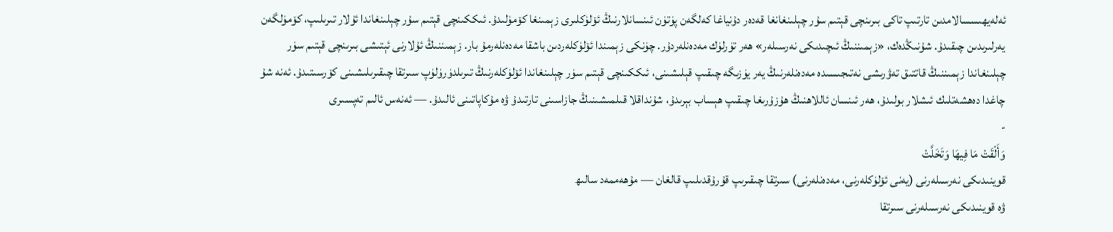ئەلەيھىسسالامدىن تارتىپ تاكى بىرىنچى قېتىم سۇر چېلىنغانغا قەدەر دۇنياغا كەلگەن پۈتۈن ئىنسانلارنىڭ ئۆلۈكلىرى زېمىنغا كۆمۈلىدۇ. ئىككىنچى قېتىم سۇر چېلىنغاندا ئۇلار تىرىلىپ، كۆمۈلگەن يەرلىرىدىن چىقىدۇ. شۇنىڭدەك، «زېمىننىڭ ئىچىدىكى نەرسىلەر» ھەر تۈرلۈك مەدەنلەردۇر. چۈنكى زېمىندا ئۆلۈكلەردىن باشقا مەدەنلەرمۇ بار. زېمىننىڭ ئۇلارنى ئېتىشى بىرىنچى قېتىم سۈر چېلىنغاندا زېمىننىڭ قاتتىق تەۋرىشى نەتىجىسىدە مەدەنلەرنىڭ يەر يۈزىگە چىقىپ قېلىشىنى، ئىككىنچى قېتىم سۈر چېلىنغاندا ئۆلۈكلەرنىڭ تىرىلدۈرۈلۈپ سىرتقا چىقىرىلىشىنى كۆرسىتىدۇ. ئەنە شۇ چاغدا دەھشەتلىك ئىشلار بولىدۇ، ھەر ئىنسان ئاللاھنىڭ ھۇزۇرىغا چىقىپ ھېساب بېرىدۇ، شۇنداقلا قىلمىشىنىڭ جازاسىنى تارتىدۇ ۋە مۇكاپاتىنى ئالىدۇ. — ئەنەس ئالىم تەپسىرى
-
وَأَلْقَتْ مَا فِيهَا وَتَخَلَّتْ
قوينىدىكى نەرسىلەرنى (يەنى ئۆلۈكلەرنى، مەدەنلەرنى) سىرتقا چىقىرىپ قۇرۇقدىلىپ قالغان — مۇھەممەد سالىھ
ۋە قوينىدىكى نەرسىلەرنى سىرتقا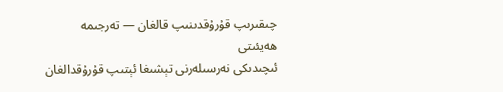چىقىرىپ قۇرۇقدىنىپ قالغان — تەرجىمە ھەيئىتى
ئىچىدىكى نەرسىلەرنى تېشىغا ئېتىپ قۇرۇقدالغان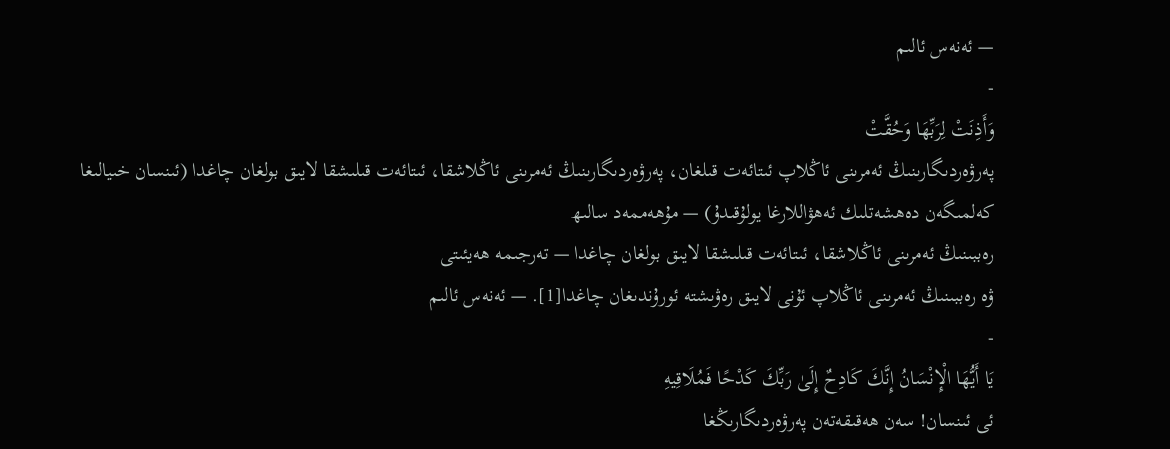— ئەنەس ئالىم
-
وَأَذِنَتْ لِرَبِّهَا وَحُقَّتْ
پەرۋەردىگارىنىڭ ئەمرىنى ئاڭلاپ ئىتائەت قىلغان، پەرۋەردىگارىنىڭ ئەمرىنى ئاڭلاشقا، ئىتائەت قىلىشقا لايىق بولغان چاغدا (ئىنسان خىيالىغا كەلمىگەن دەھشەتلىك ئەھۋاللارغا يولۇقىدۇ) — مۇھەممەد سالىھ
رەببىنىڭ ئەمرىنى ئاڭلاشقا، ئىتائەت قىلىشقا لايىق بولغان چاغدا — تەرجىمە ھەيئىتى
ۋە رەببىنىڭ ئەمرىنى ئاڭلاپ ئۇنى لايىق رەۋىشتە ئورۇندىغان چاغدا[1]. — ئەنەس ئالىم
-
يَا أَيُّهَا الْإِنْسَانُ إِنَّكَ كَادِحٌ إِلَىٰ رَبِّكَ كَدْحًا فَمُلَاقِيهِ
ئى ئىنسان! سەن ھەقىقەتەن پەرۋەردىگارىڭغا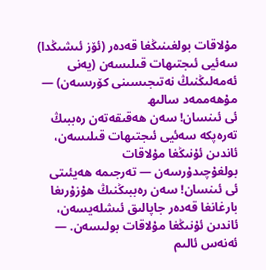مۇلاقات بولغىنىڭغا قەدەر (ئۆز ئىشىڭدا) سەئيى ئىجتىھات قىلىسەن (يەنى ئەمەلىڭنىڭ نەتىجىسىنى كۆرىسەن) — مۇھەممەد سالىھ
ئى ئىنسان! سەن ھەقىقەتەن رەببىڭ تەرەپكە سەئيى ئىجتىھات قىلىسەن، ئاندىن ئۇنىڭغا مۇلاقات بولغۇچىدۇرسەن — تەرجىمە ھەيئىتى
ئى ئىنسان! سەن رەببىڭنىڭ ھۇزۇرىغا بارغانغا قەدەر جاپالىق ئىشلەيسەن، ئاندىن ئۇنىڭغا مۇلاقات بولىسەن. — ئەنەس ئالىم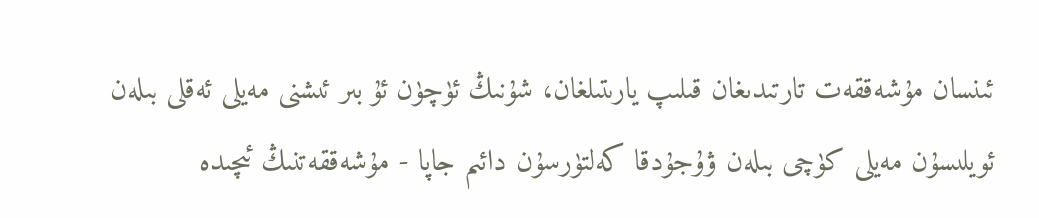ئىنسان مۇشەققەت تارتىدىغان قىلىپ يارىتىلغان، شۇنىڭ ئۈچۈن ئۇ بىر ئىشنى مەيلى ئەقلى بىلەن ئويلىسۇن مەيلى كۈچى بىلەن ۋۇجۇدقا كەلتۈرسۇن دائىم جاپا - مۇشەققەتنىڭ ئىچىدە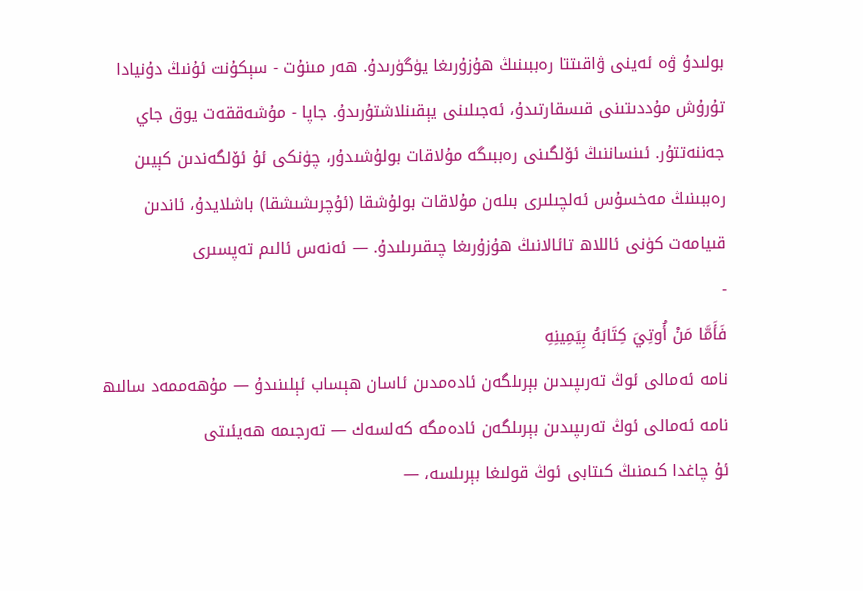بولىدۇ ۋە ئەينى ۋاقىتتا رەببىنىڭ ھۇزۇرىغا يۈگۈرىدۇ. ھەر مىنۇت - سېكۇنت ئۇنىڭ دۇنيادا تۇرۇش مۇددىتىنى قىسقارتىدۇ، ئەجىلىنى يېقىنلاشتۇرىدۇ. جاپا - مۇشەققەت يوق جاي جەننەتتۇر. ئىنساننىڭ ئۆلگىنى رەببىگە مۇلاقات بولۇشىدۇر، چۈنكى ئۇ ئۆلگەندىن كېيىن رەببىنىڭ مەخسۇس ئەلچىلىرى بىلەن مۇلاقات بولۇشقا (ئۇچرىشىشقا) باشلايدۇ، ئاندىن قىيامەت كۈنى ئاللاھ تائالانىڭ ھۇزۇرىغا چىقىرىلىدۇ. — ئەنەس ئالىم تەپسىرى
-
فَأَمَّا مَنْ أُوتِيَ كِتَابَهُ بِيَمِينِهِ
نامە ئەمالى ئوڭ تەرىپىدىن بېرىلگەن ئادەمدىن ئاسان ھېساب ئېلىنىدۇ — مۇھەممەد سالىھ
نامە ئەمالى ئوڭ تەرىپىدىن بېرىلگەن ئادەمگە كەلسەك — تەرجىمە ھەيئىتى
ئۇ چاغدا كىمنىڭ كىتابى ئوڭ قولىغا بېرىلسە، —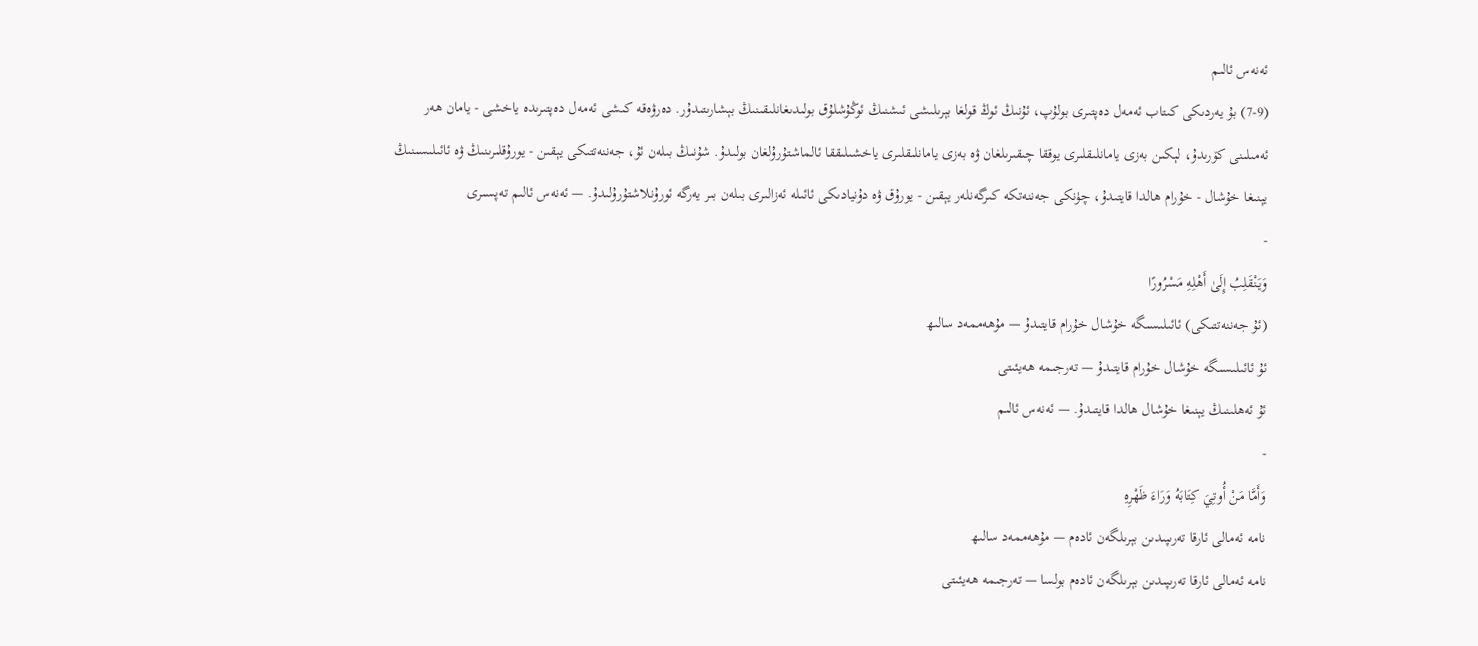ئەنەس ئالىم
(7-9) بۇ يەردىكى كىتاب ئەمەل دەپتىرى بولۇپ، ئۇنىڭ ئوڭ قولغا بېرىلىشى ئىشنىڭ ئوڭۇشلۇق بولىدىغانلىقىنىڭ بېشارىتىدۇر. دەرۋەقە كىشى ئەمەل دەپتىرىدە ياخشى - يامان ھەر ئەمىلىنى كۆرىدۇ، لېكىن بەزى يامانلىقلىرى يوققا چىقىرىلغان ۋە بەزى يامانلىقلىرى ياخشىلىققا ئالماشتۇرۇلغان بولىدۇ. شۇنىڭ بىلەن ئۇ، جەننەتتىكى يېقىن - يورۇقلىرىنىڭ ۋە ئائىلىسىنىڭ يېنىغا خۇشال - خۇرام ھالدا قايتىدۇ، چۈنكى جەننەتكە كىرگەنلەر يېقىن - يورۇق ۋە دۇنيادىكى ئائىلە ئەزالىرى بىلەن بىر يەرگە ئورۇنلاشتۇرۇلىدۇ. — ئەنەس ئالىم تەپسىرى
-
وَيَنْقَلِبُ إِلَىٰ أَهْلِهِ مَسْرُورًا
(ئۇ جەننەتتىكى) ئائىلىسىگە خۇشال خۇرام قايتىدۇ — مۇھەممەد سالىھ
ئۇ ئائىلىسىگە خۇشال خۇرام قايتىدۇ — تەرجىمە ھەيئىتى
ئۇ ئەھلىنىڭ يېنىغا خۇشال ھالدا قايتىدۇ. — ئەنەس ئالىم
-
وَأَمَّا مَنْ أُوتِيَ كِتَابَهُ وَرَاءَ ظَهْرِهِ
نامە ئەمالى ئارقا تەرىپىدىن بېرىلگەن ئادەم — مۇھەممەد سالىھ
نامە ئەمالى ئارقا تەرىپىدىن بېرىلگەن ئادەم بولسا — تەرجىمە ھەيئىتى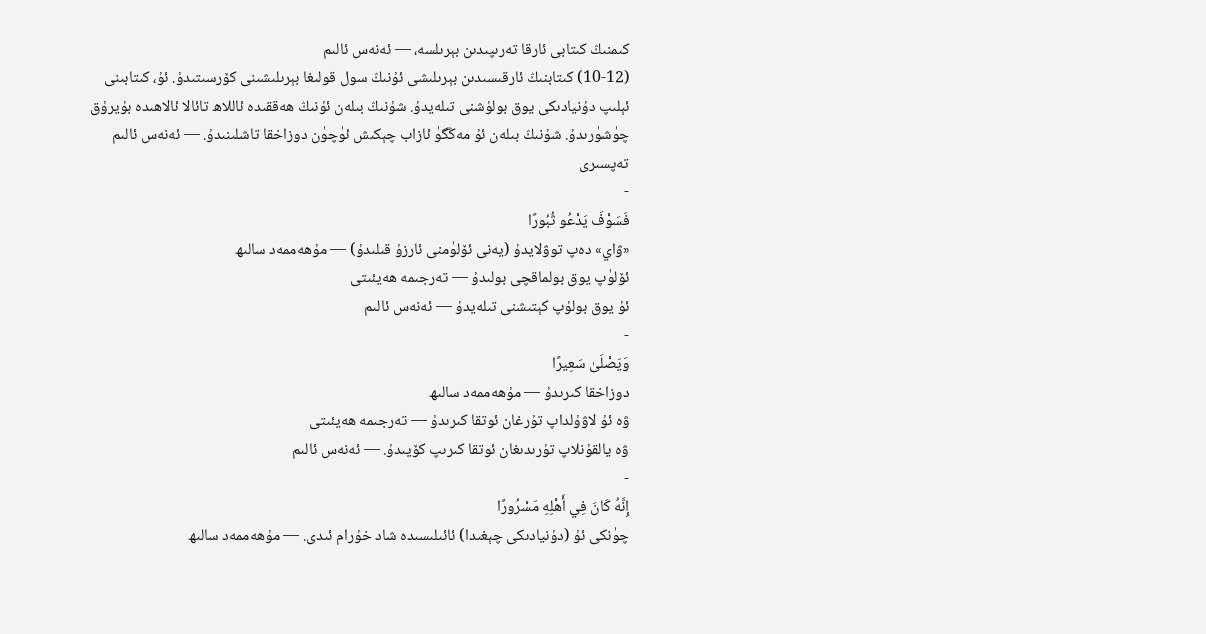كىمنىڭ كىتابى ئارقا تەرىپىدىن بېرىلسە، — ئەنەس ئالىم
(10-12) كىتابنىڭ ئارقىسىدىن بېرىلىشى ئۇنىڭ سول قولىغا بېرىلىشىنى كۆرسىتىدۇ. ئۇ، كىتابىنى ئېلىپ دۇنيادىكى يوق بولۇشنى تىلەيدۇ. شۇنىڭ بىلەن ئۇنىڭ ھەققىدە ئاللاھ تائالا ئالاھىدە بۇيرۇق چۈشۈرىدۇ. شۇنىڭ بىلەن ئۇ مەڭگۈ ئازاب چېكىش ئۈچۈن دوزاخقا تاشلىنىدۇ. — ئەنەس ئالىم تەپسىرى
-
فَسَوْفَ يَدْعُو ثُبُورًا
«ۋاي» دەپ توۋلايدۇ (يەنى ئۆلۈمنى ئارزۇ قىلىدۇ) — مۇھەممەد سالىھ
ئۆلۈپ يوق بولماقچى بولىدۇ — تەرجىمە ھەيئىتى
ئۇ يوق بولۇپ كېتىشنى تىلەيدۇ — ئەنەس ئالىم
-
وَيَصْلَىٰ سَعِيرًا
دوزاخقا كىرىدۇ — مۇھەممەد سالىھ
ۋە ئۇ لاۋۇلداپ تۇرغان ئوتقا كىرىدۇ — تەرجىمە ھەيئىتى
ۋە يالقۇنلاپ تۇرىدىغان ئوتقا كىرىپ كۆيىدۇ. — ئەنەس ئالىم
-
إِنَّهُ كَانَ فِي أَهْلِهِ مَسْرُورًا
چۈنكى ئۇ (دۇنيادىكى چېغىدا) ئائىلىسىدە شاد خۇرام ئىدى. — مۇھەممەد سالىھ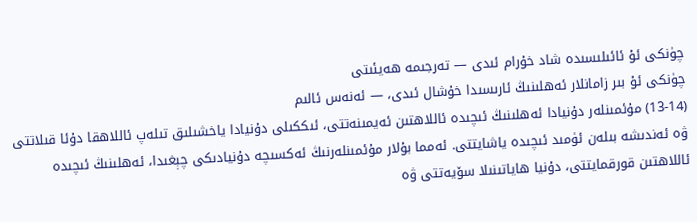چۈنكى ئۇ ئائىلىسىدە شاد خۇرام ئىدى — تەرجىمە ھەيئىتى
چۈنكى ئۇ بىر زامانلار ئەھلىنىڭ ئارىسىدا خۇشال ئىدى، — ئەنەس ئالىم
(13-14) مۇئمىنلەر دۇنيادا ئەھلىنىڭ ئىچىدە ئاللاھتىن ئەيمىنەتتى، ئىككىلى دۇنيادا ياخشىلىق تىلەپ ئاللاھقا دۇئا قىلاتتى ۋە ئەندىشە بىلەن ئۈمىد ئىچىدە ياشايتتى. ئەمما بۇلار مۇئمىنلەرنىڭ ئەكسىچە دۇنيادىكى چېغىدا، ئەھلىنىڭ ئىچىدە ئاللاھتىن قورقمايتتى، دۇنيا ھاياتىنىلا سۆيەتتى ۋە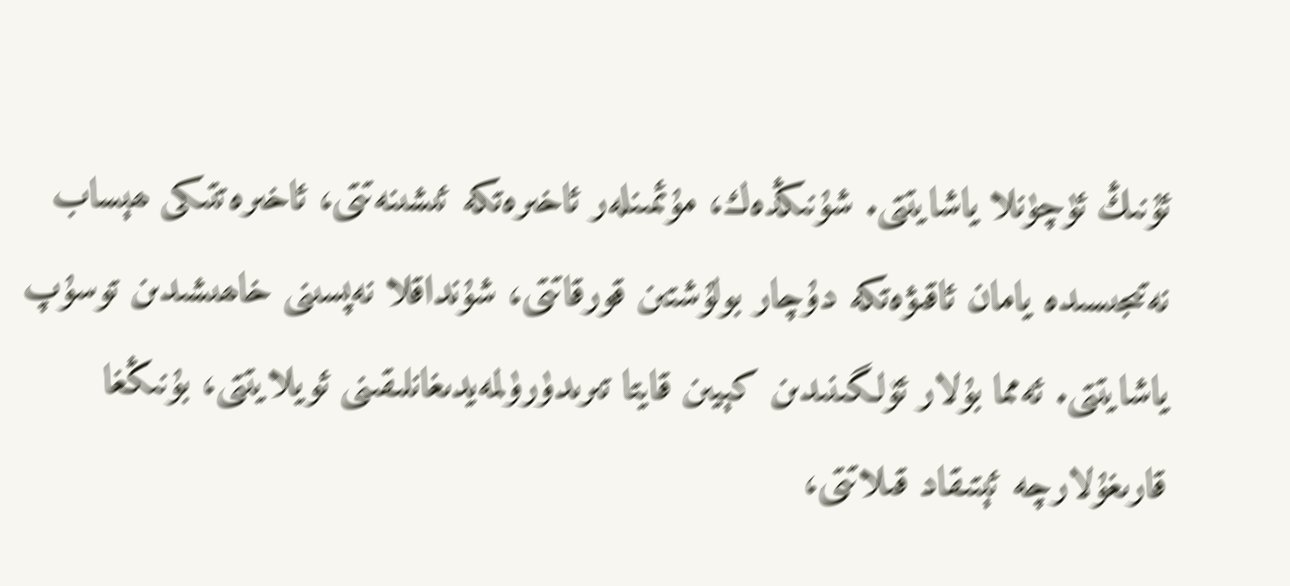ئۇنىڭ ئۈچۈنلا ياشايتتى. شۇنىڭدەك، مۇئمىنلەر ئاخىرەتكە ئىشىنەتتى، ئاخىرەتتىكى ھېساب نەتىجىسىدە يامان ئاقىۋەتكە دۇچار بولۇشتىن قورقاتتى، شۇنداقلا نەپسىنى خاھىشىدىن توسۇپ ياشايتتى. ئەمما بۇلار ئۆلگىنىدىن كېيىن قايتا تىرىدۈرۈلمەيدىغانلىقىنى ئويلايتتى، بۇنىڭغا قارىغۇلارچە ئېتىقاد قىلاتتى،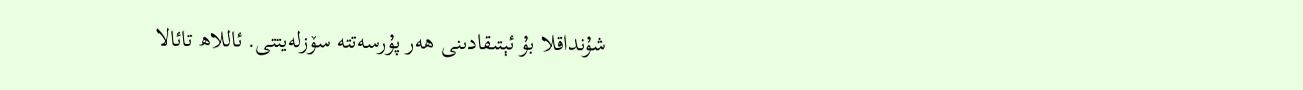شۇنداقلا بۇ ئېتىقادىنى ھەر پۇرسەتتە سۆزلەيتتى. ئاللاھ تائالا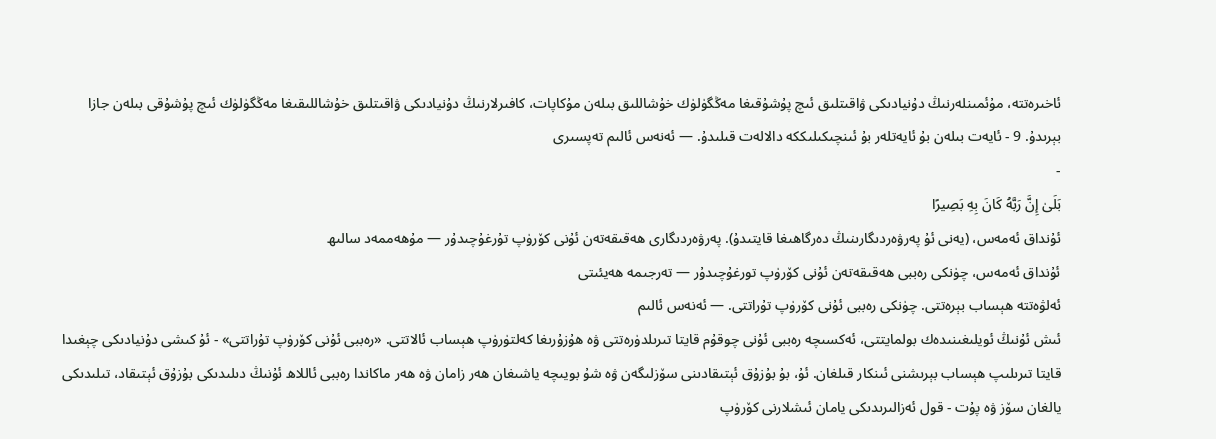ئاخىرەتتە، مۇئمىنلەرنىڭ دۇنيادىكى ۋاقىتلىق ئىچ پۇشۇقىغا مەڭگۈلۈك خۇشاللىق بىلەن مۇكاپات، كافىرلارنىڭ دۇنيادىكى ۋاقىتلىق خۇشاللىقىغا مەڭگۈلۈك ئىچ پۇشۇقى بىلەن جازا بېرىدۇ. 9 - ئايەت بىلەن بۇ ئايەتلەر بۇ ئىنچىكىلىككە دالالەت قىلىدۇ. — ئەنەس ئالىم تەپسىرى
-
بَلَىٰ إِنَّ رَبَّهُ كَانَ بِهِ بَصِيرًا
ئۇنداق ئەمەس، (يەنى ئۇ پەرۋەردىگارىنىڭ دەرگاھىغا قايتىدۇ). پەرۋەردىگارى ھەقىقەتەن ئۇنى كۆرۈپ تۇرغۇچىدۇر — مۇھەممەد سالىھ
ئۇنداق ئەمەس، چۈنكى رەببى ھەقىقەتەن ئۇنى كۆرۈپ تورغۇچىدۇر — تەرجىمە ھەيئىتى
ئەلۋەتتە ھېساب بېرەتتى. چۈنكى رەببى ئۇنى كۆرۈپ تۇراتتى. — ئەنەس ئالىم
ئىش ئۇنىڭ ئويلىغىنىدەك بولمايتتى، ئەكسىچە رەببى ئۇنى چوقۇم قايتا تىرىلدۈرەتتى ۋە ھۇزۇرىغا كەلتۈرۈپ ھېساب ئالاتتى. «رەببى ئۇنى كۆرۈپ تۇراتتى» - ئۇ كىشى دۇنيادىكى چېغىدا قايتا تىرىلىپ ھېساب بېرىشنى ئىنكار قىلغان. ئۇ، بۇ بۇزۇق ئېتىقادىنى سۆزلىگەن ۋە شۇ بويىچە ياشىغان ھەر زامان ۋە ھەر ماكاندا رەببى ئاللاھ ئۇنىڭ دىلىدىكى بۇزۇق ئېتىقاد، تىلىدىكى يالغان سۆز ۋە پۇت - قول ئەزالىرىدىكى يامان ئىشلارنى كۆرۈپ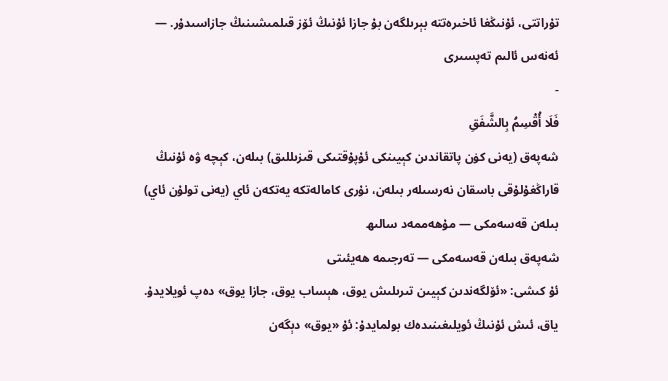تۇراتتى، ئۇنىڭغا ئاخىرەتتە بېرىلگەن بۇ جازا ئۇنىڭ ئۆز قىلمىشىنىڭ جازاسىدۇر. — ئەنەس ئالىم تەپسىرى
-
فَلَا أُقْسِمُ بِالشَّفَقِ
شەپەق (يەنى كۈن پاتقاندىن كېيىنكى ئۇپۇقتىكى قىزىللىق) بىلەن، كېچە ۋە ئۇنىڭ قاراڭغۇلۇقى باسقان نەرسىلەر بىلەن، نۇرى كامالەتكە يەتكەن ئاي (يەنى تولۇن ئاي) بىلەن قەسەمكى — مۇھەممەد سالىھ
شەپەق بىلەن قەسەمكى — تەرجىمە ھەيئىتى
ئۇ كىشى: «ئۆلگەندىن كېيىن تىرىلىش يوق، ھېساب يوق، جازا يوق» دەپ ئويلايدۇ. ياق، ئىش ئۇنىڭ ئويلىغىنىدەك بولمايدۇ: ئۇ «يوق» دېگەن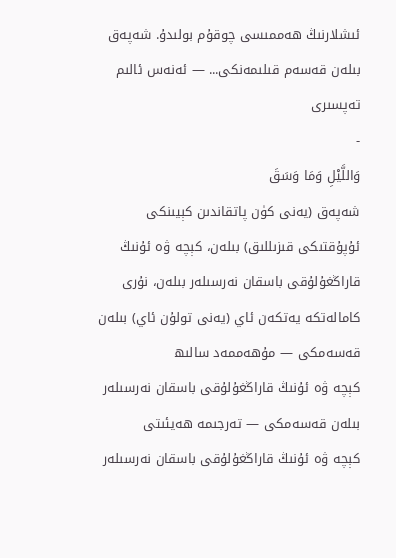ئىشلارنىڭ ھەممىسى چوقۇم بولىدۇ. شەپەق بىلەن قەسەم قىلىمەنكى... — ئەنەس ئالىم تەپسىرى
-
وَاللَّيْلِ وَمَا وَسَقَ
شەپەق (يەنى كۈن پاتقاندىن كېيىنكى ئۇپۇقتىكى قىزىللىق) بىلەن، كېچە ۋە ئۇنىڭ قاراڭغۇلۇقى باسقان نەرسىلەر بىلەن، نۇرى كامالەتكە يەتكەن ئاي (يەنى تولۇن ئاي) بىلەن قەسەمكى — مۇھەممەد سالىھ
كېچە ۋە ئۇنىڭ قاراڭغۇلۇقى باسقان نەرسىلەر بىلەن قەسەمكى — تەرجىمە ھەيئىتى
كېچە ۋە ئۇنىڭ قاراڭغۇلۇقى باسقان نەرسىلەر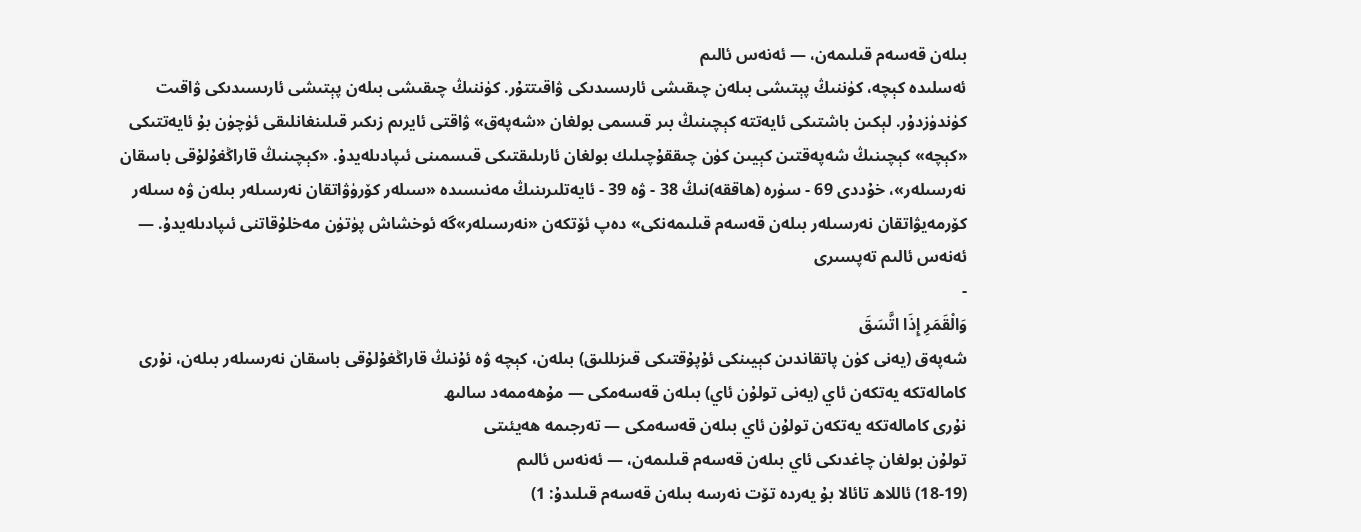بىلەن قەسەم قىلىمەن، — ئەنەس ئالىم
ئەسلىدە كېچە، كۈننىڭ پېتىشى بىلەن چىقىشى ئارىسىدىكى ۋاقىتتۇر. كۈننىڭ چىقىشى بىلەن پېتىشى ئارىسىدىكى ۋاقىت كۈندۈزدۇر. لېكىن باشتىكى ئايەتتە كېچىنىڭ بىر قىسمى بولغان «شەپەق» ۋاقتى ئايرىم زىكىر قىلىنغانلىقى ئۈچۈن بۇ ئايەتتىكى «كېچە» كېچىنىڭ شەپەقتىن كېيىن كۈن چىققۇچىلىك بولغان ئارىلىقتىكى قىسمىنى ئىپادىلەيدۇ. «كېچىنىڭ قاراڭغۇلۇقى باسقان نەرسىلەر»، خۇددى 69 - سۈرە (ھاققە)نىڭ 38 - ۋە 39 - ئايەتلىرىنىڭ مەنىسىدە «سىلەر كۆرۈۋاتقان نەرسىلەر بىلەن ۋە سىلەر كۆرمەيۋاتقان نەرسىلەر بىلەن قەسەم قىلىمەنكى» دەپ ئۆتكەن «نەرسىلەر»گە ئوخشاش پۈتۈن مەخلۇقاتنى ئىپادىلەيدۇ. — ئەنەس ئالىم تەپسىرى
-
وَالْقَمَرِ إِذَا اتَّسَقَ
شەپەق (يەنى كۈن پاتقاندىن كېيىنكى ئۇپۇقتىكى قىزىللىق) بىلەن، كېچە ۋە ئۇنىڭ قاراڭغۇلۇقى باسقان نەرسىلەر بىلەن، نۇرى كامالەتكە يەتكەن ئاي (يەنى تولۇن ئاي) بىلەن قەسەمكى — مۇھەممەد سالىھ
نۇرى كامالەتكە يەتكەن تولۇن ئاي بىلەن قەسەمكى — تەرجىمە ھەيئىتى
تولۇن بولغان چاغدىكى ئاي بىلەن قەسەم قىلىمەن، — ئەنەس ئالىم
(18-19) ئاللاھ تائالا بۇ يەردە تۆت نەرسە بىلەن قەسەم قىلىدۇ: 1)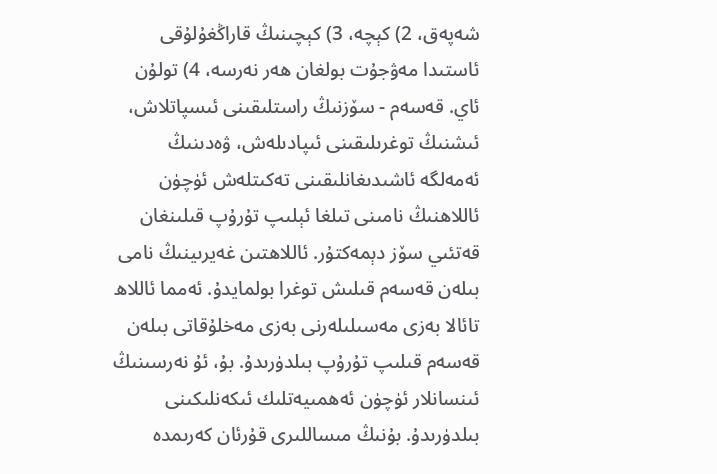شەپەق، 2) كېچە، 3) كېچىنىڭ قاراڭغۇلۇقى ئاستىدا مەۋجۇت بولغان ھەر نەرسە، 4) تولۇن ئاي. قەسەم - سۆزنىڭ راستلىقىنى ئىسپاتلاش، ئىشنىڭ توغرىلىقىنى ئىپادىلەش، ۋەدىنىڭ ئەمەلگە ئاشىدىغانلىقىنى تەكىتلەش ئۈچۈن ئاللاھنىڭ نامىنى تىلغا ئېلىپ تۇرۇپ قىلىنغان قەتئىي سۆز دېمەكتۇر. ئاللاھتىن غەيرىينىڭ نامى بىلەن قەسەم قىلىش توغرا بولمايدۇ. ئەمما ئاللاھ تائالا بەزى مەسىلىلەرنى بەزى مەخلۇقاتى بىلەن قەسەم قىلىپ تۇرۇپ بىلدۈرىدۇ. بۇ، ئۇ نەرسىنىڭ ئىنسانلار ئۈچۈن ئەھمىيەتلىك ئىكەنلىكىنى بىلدۈرىدۇ. بۇنىڭ مىساللىرى قۇرئان كەرىمدە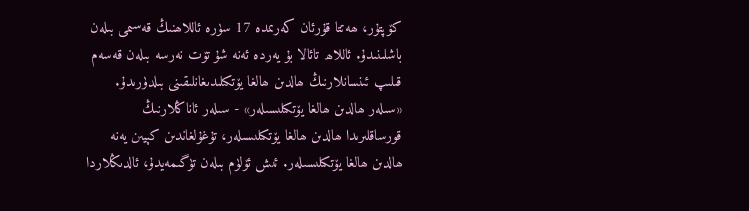كۆپتۇر، ھەتتا قۇرئان كەرىمدە 17 سۈرە ئاللاھنىڭ قەسىمى بىلەن باشلىنىدۇ. ئاللاھ تائالا بۇ يەردە ئەنە شۇ تۆت نەرسە بىلەن قەسەم قىلىپ ئىنسانلارنىڭ ھالدىن ھالغا يۆتكىلىدىغانلىقىنى بىلدۈرىدۇ. «سىلەر ھالدىن ھالغا يۆتكىلىسىلەر» - سىلەر ئاناڭلارنىڭ قورساقلىرىدا ھالدىن ھالغا يۆتكىلىسىلەر، تۇغۇلغاندىن كېيىن يەنە ھالدىن ھالغا يۆتكىلىسىلەر. ئىش ئۆلۈم بىلەن تۈگىمەيدۇ، ئالدىڭلاردا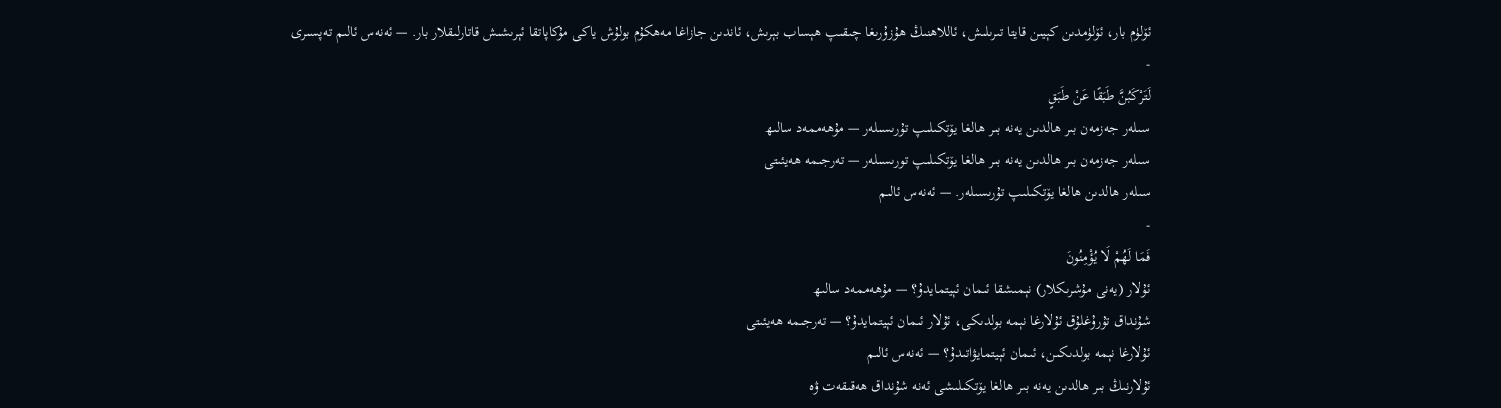ئۆلۈم بار، ئۆلۈمدىن كېيىن قايتا تىرىلىش، ئاللاھنىڭ ھۇزۇرىغا چىقىپ ھېساب بېرىش، ئاندىن جازاغا مەھكۇم بولۇش ياكى مۇكاپاتقا ئېرىشىش قاتارلىقلار بار. — ئەنەس ئالىم تەپسىرى
-
لَتَرْكَبُنَّ طَبَقًا عَنْ طَبَقٍ
سىلەر جەزمەن بىر ھالدىن يەنە بىر ھالغا يۆتكىلىپ تۇرىسىلەر — مۇھەممەد سالىھ
سىلەر جەزمەن بىر ھالدىن يەنە بىر ھالغا يۆتكىلىپ تورىسىلەر — تەرجىمە ھەيئىتى
سىلەر ھالدىن ھالغا يۆتكىلىپ تۇرىسىلەر. — ئەنەس ئالىم
-
فَمَا لَهُمْ لَا يُؤْمِنُونَ
ئۇلار (يەنى مۇشرىكلار) نېمىشقا ئىمان ئېيتمايدۇ؟ — مۇھەممەد سالىھ
شۇنداق تۇرۇغلۇق ئۇلارغا نېمە بولدىكى، ئۇلار ئىمان ئېيتمايدۇ؟ — تەرجىمە ھەيئىتى
ئۇلارغا نېمە بولدىكىن، ئىمان ئېيتمايۋاتىدۇ؟ — ئەنەس ئالىم
ئۇلارنىڭ بىر ھالدىن يەنە بىر ھالغا يۆتكىلىشى ئەنە شۇنداق ھەقىقەت ۋە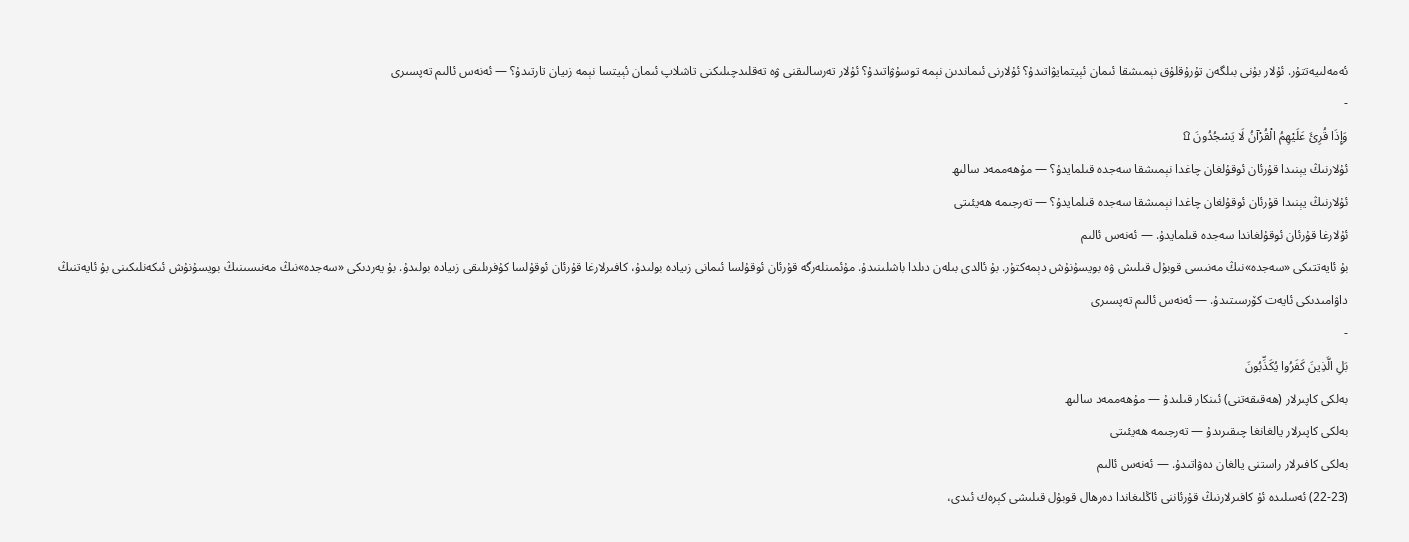ئەمەلىيەتتۇر. ئۇلار بۇنى بىلگەن تۇرۇقلۇق نېمىشقا ئىمان ئېيتمايۋاتىدۇ؟ ئۇلارنى ئىماندىن نېمە توسۇۋاتىدۇ؟ ئۇلار تەرسالىقنى ۋە تەقلىدچىلىكنى تاشلاپ ئىمان ئېيتسا نېمە زىيان تارتىدۇ؟ — ئەنەس ئالىم تەپسىرى
-
وَإِذَا قُرِئَ عَلَيْهِمُ الْقُرْآنُ لَا يَسْجُدُونَ ۩
ئۇلارنىڭ يېنىدا قۇرئان ئوقۇلغان چاغدا نېمىشقا سەجدە قىلمايدۇ؟ — مۇھەممەد سالىھ
ئۇلارنىڭ يېنىدا قۇرئان ئوقۇلغان چاغدا نېمىشقا سەجدە قىلمايدۇ؟ — تەرجىمە ھەيئىتى
ئۇلارغا قۇرئان ئوقۇلغاندا سەجدە قىلمايدۇ. — ئەنەس ئالىم
بۇ ئايەتتىكى «سەجدە»نىڭ مەنىسى قوبۇل قىلىش ۋە بويسۇنۇش دېمەكتۇر. بۇ ئالدى بىلەن دىلدا باشلىنىدۇ. مۇئمىنلەرگە قۇرئان ئوقۇلسا ئىمانى زىيادە بولىدۇ، كافىرلارغا قۇرئان ئوقۇلسا كۇفرىلىقى زىيادە بولىدۇ. بۇ يەردىكى «سەجدە»نىڭ مەنىسىنىڭ بويسۇنۇش ئىكەنلىكىنى بۇ ئايەتنىڭ داۋامىدىكى ئايەت كۆرسىتىدۇ. — ئەنەس ئالىم تەپسىرى
-
بَلِ الَّذِينَ كَفَرُوا يُكَذِّبُونَ
بەلكى كاپىرلار (ھەقىقەتنى) ئىنكار قىلىدۇ — مۇھەممەد سالىھ
بەلكى كاپىرلار يالغانغا چىقىرىدۇ — تەرجىمە ھەيئىتى
بەلكى كافىرلار راستنى يالغان دەۋاتىدۇ. — ئەنەس ئالىم
(22-23) ئەسلىدە ئۇ كافىرلارنىڭ قۇرئاننى ئاڭلىغاندا دەرھال قوبۇل قىلىشى كېرەك ئىدى،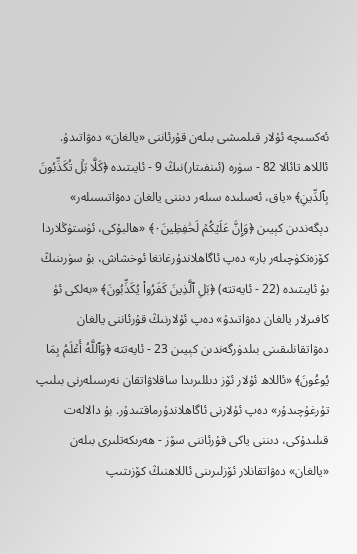ئەكسىچە ئۇلار قىلمىشى بىلەن قۇرئاننى «يالغان» دەۋاتىدۇ. ئاللاھ تائالا 82 - سۈرە (ئىنفىتار)نىڭ 9 - ئايىتىدە ﴿كَلَّا بَلۡ تُكَذِّبُونَ بِٱلدِّينِ﴾ «ياق، ئەسلىدە سىلەر دىننى يالغان دەۋاتىسىلەر» دېگەندىن كېيىن ﴿وَإِنَّ عَلَيۡكُمۡ لَحَٰفِظِينَ٠﴾ «ھالبۇكى، ئۈستۈڭلاردا كۆزەتكۈچىلەر بار» دەپ ئاگاھلاندۇرغانغا ئوخشاش، بۇ سۈرىنىڭ بۇ ئايىتىدە (22 - ئايەتتە) ﴿بَلِ ٱلَّذِينَ كَفَرُواْ يُكَذِّبُونَ﴾ «بەلكى ئۇ كافىرلار يالغان دەۋاتىدۇ» دەپ ئۇلارنىڭ قۇرئاننى يالغان دەۋاتقانلىقىنى بىلدۈرگەندىن كېيىن 23 - ئايەتتە ﴿وَٱللَّهُ أَعۡلَمُ بِمَا يُوعُونَ﴾ «ئاللاھ ئۇلار ئۆز دىللىرىدا ساقلاۋاتقان نەرسىلەرنى بىلىپ تۇرغۇچىدۇر» دەپ ئۇلارنى ئاگاھلاندۇرماقتىدۇر. بۇ دالالەت قىلىدۇكى، دىننى ياكى قۇرئاننى سۆز - ھەرىكەتلىرى بىلەن «يالغان» دەۋاتقانلار ئۆزلىرىنى ئاللاھنىڭ كۆزىتىپ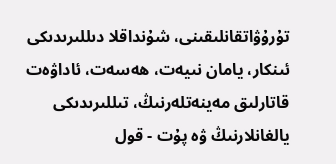تۇرۇۋاتقانلىقىنى، شۇنداقلا دىللىرىدىكى ئىنكار، يامان نىيەت، ھەسەت، ئاداۋەت قاتارلىق مەينەتلەرنىڭ، تىللىرىدىكى يالغانلارنىڭ ۋە پۇت - قول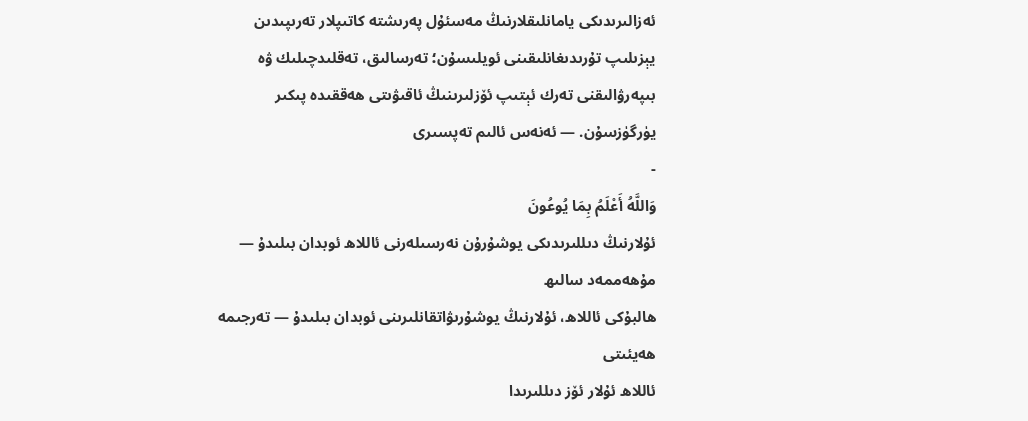ئەزالىرىدىكى يامانلىقلارنىڭ مەسئۇل پەرىشتە كاتىپلار تەرىپىدىن يېزىلىپ تۇرىدىغانلىقىنى ئويلىسۇن؛ تەرسالىق، تەقلىدچىلىك ۋە بىپەرۋالىقنى تەرك ئېتىپ ئۆزلىرىنىڭ ئاقىۋىتى ھەققىدە پىكىر يۈرگۈزسۇن. — ئەنەس ئالىم تەپسىرى
-
وَاللَّهُ أَعْلَمُ بِمَا يُوعُونَ
ئۇلارنىڭ دىللىرىدىكى يوشۇرۇن نەرسىلەرنى ئاللاھ ئوبدان بىلىدۇ — مۇھەممەد سالىھ
ھالبۇكى ئاللاھ، ئۇلارنىڭ يوشۇرىۋاتقانلىرىنى ئوبدان بىلىدۇ — تەرجىمە ھەيئىتى
ئاللاھ ئۇلار ئۆز دىللىرىدا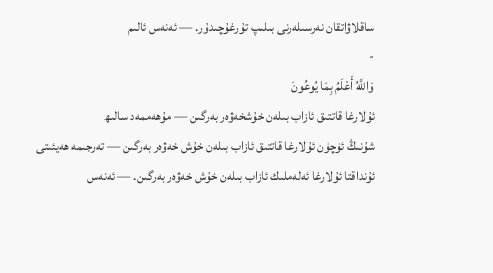ساقلاۋاتقان نەرسىلەرنى بىلىپ تۇرغۇچىدۇر. — ئەنەس ئالىم
-
وَاللَّهُ أَعْلَمُ بِمَا يُوعُونَ
ئۇلارغا قاتتىق ئازاب بىلەن خۇشخەۋەر بەرگىن — مۇھەممەد سالىھ
شۇنىڭ ئۈچۈن ئۇلارغا قاتتىق ئازاب بىلەن خۇش خەۋەر بەرگىن — تەرجىمە ھەيئىتى
ئۇنداقتا ئۇلارغا ئەلەملىك ئازاب بىلەن خۇش خەۋەر بەرگىن. — ئەنەس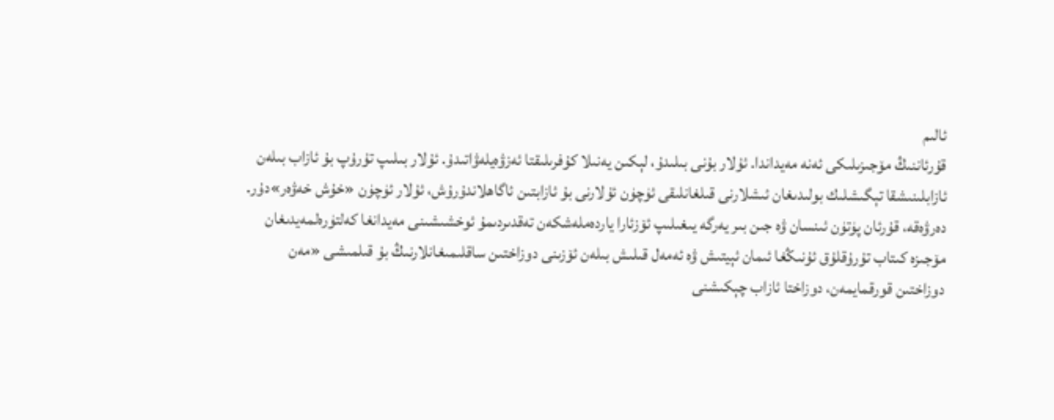ئالىم
قۇرئاننىڭ مۆجىزىلىكى ئەنە مەيداندا. ئۇلار بۇنى بىلىدۇ، لېكىن يەنىلا كۇفرىلىقتا ئەزۋەيلەۋاتىدۇ. ئۇلار بىلىپ تۇرۇپ بۇ ئازاب بىلەن ئازابلىنىشقا تېگىشلىك بولىدىغان ئىشلارنى قىلغانلىقى ئۈچۈن ئۇلارنى بۇ ئازابتىن ئاگاھلاندۇرۇش، ئۇلار ئۈچۈن «خۇش خەۋەر»دۇر. دەرۋەقە، قۇرئان پۈتۈن ئىنسان ۋە جىن بىر يەرگە يىغىلىپ ئۆزئارا ياردەملەشكەن تەقدىردىمۇ ئوخشىشىنى مەيدانغا كەلتۈرەلمەيدىغان مۆجىزە كىتاب تۇرۇقلۇق ئۇنىڭغا ئىمان ئېيتىش ۋە ئەمەل قىلىش بىلەن ئۆزىنى دوزاختىن ساقلىمىغانلارنىڭ بۇ قىلمىشى «مەن دوزاختىن قورقمايمەن، دوزاختا ئازاب چېكىشنى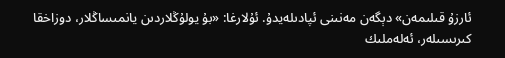ئارزۇ قىلىمەن» دېگەن مەنىنى ئپادىلەيدۇ. ئۇلارغا: «بۇ يولۇڭلاردىن يانمىساڭلار، دوزاخقا كىرىسىلەر، ئەلەملىك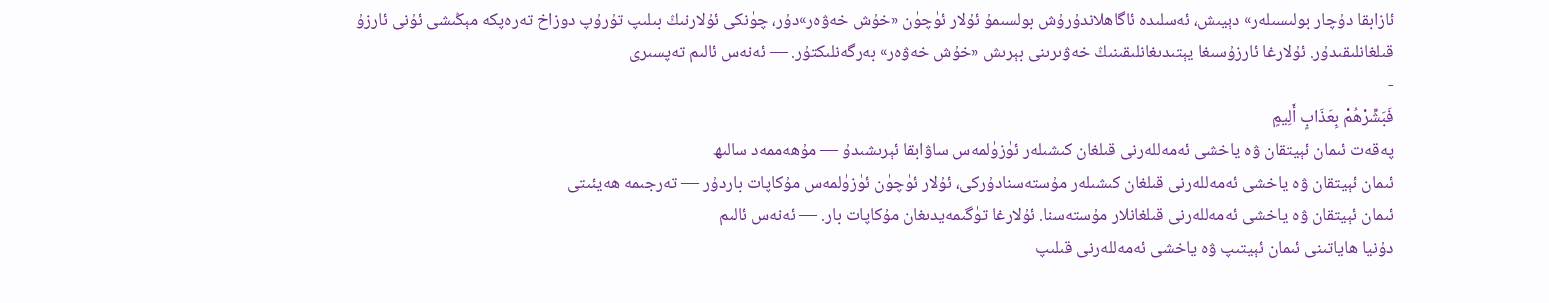ئازابقا دۇچار بولىسىلەر» دېيىش، ئەسلىدە ئاگاھلاندۇرۇش بولسىمۇ ئۇلار ئۈچۈن «خۇش خەۋەر»دۇر، چۈنكى ئۇلارنىڭ بىلىپ تۇرۇپ دوزاخ تەرەپكە مېڭىشى ئۇنى ئارزۇ قىلغانلىقىدۇر. ئۇلارغا ئارزۇسىغا يېتىدىغانلىقىنىڭ خەۋىرىنى بېرىش «خۇش خەۋەر» بەرگەنلىكتۇر. — ئەنەس ئالىم تەپسىرى
-
فَبَشِّرْهُمْ بِعَذَابٍ أَلِيمٍ
پەقەت ئىمان ئېيتقان ۋە ياخشى ئەمەللەرنى قىلغان كىشىلەر ئۈزۈلمەس ساۋابقا ئېرىشىدۇ — مۇھەممەد سالىھ
ئىمان ئېيتقان ۋە ياخشى ئەمەللەرنى قىلغان كىشىلەر مۇستەسنادۇركى، ئۇلار ئۈچۈن ئۈزۈلمەس مۇكاپات باردۇر — تەرجىمە ھەيئىتى
ئىمان ئېيتقان ۋە ياخشى ئەمەللەرنى قىلغانلار مۇستەسنا. ئۇلارغا تۈگىمەيدىغان مۇكاپات بار. — ئەنەس ئالىم
دۇنيا ھاياتىنى ئىمان ئېيتىپ ۋە ياخشى ئەمەللەرنى قىلىپ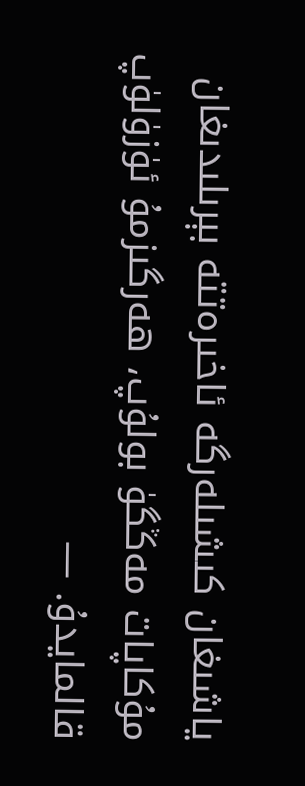ياشىغان كىشىلەرگە ئاخىرەتتە بېرىلىدىغان مۇكاپات مەڭگۈ بولۇپ، ھەرگىزمۇ ئۈزۈلۈپ قالمايدۇ. —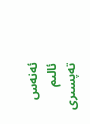ئەنەس ئالىم تەپسىرى